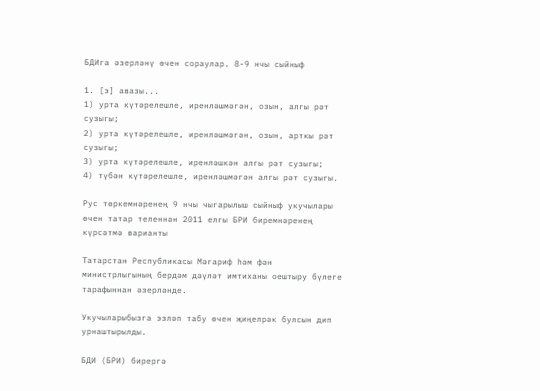БДИга әзерләнү өчен сораулар. 8-9 нчы сыйныф

1. [э] авазы...
1) урта күтәрелешле, иренләшмәгән, озын, алгы рәт сузыгы;
2) урта күтәрелешле, иренләшмәгән, озын, арткы рәт сузыгы;
3) урта күтәрелешле, иренләшкән алгы рәт сузыгы;
4) түбән күтәрелешле, иренләшмәгән алгы рәт сузыгы.

Рус төркемнәренең 9 нчы чыгарылыш сыйныф укучылары өчен татар теленнән 2011 елгы БРИ биремнәренең күрсәтмә варианты

Татарстан Республикасы Мәгариф һәм фән министрлыгының бердәм дәүләт имтиханы оештыру бүлеге тарафыннан әзерләнде.

Укучыларыбызга эзләп табу өчен җиңелрәк булсын дип урнаштырылды.

БДИ (БРИ) бирергә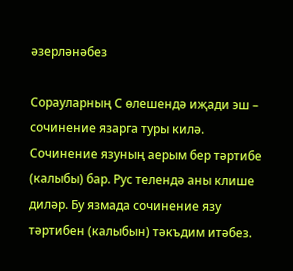әзерләнәбез

Сорауларның С өлешендә иҗади эш – сочинение язарга туры килә. Сочинение язуның аерым бер тәртибе (калыбы) бар. Рус телендә аны клише диләр. Бу язмада сочинение язу тәртибен (калыбын) тәкъдим итәбез.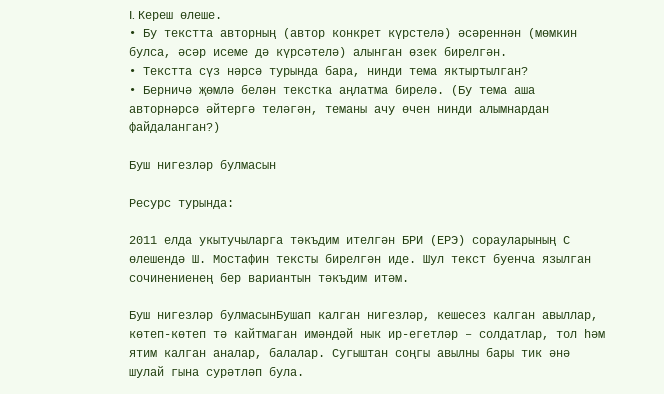I. Кереш өлеше.
• Бу текстта авторның (автор конкрет күрстелә) әсәреннән (мөмкин булса, әсәр исеме дә күрсәтелә) алынган өзек бирелгән.
• Текстта сүз нәрсә турында бара, нинди тема яктыртылган?
• Берничә җөмлә белән текстка аңлатма бирелә. (Бу тема аша авторнәрсә әйтергә теләгән, теманы ачу өчен нинди алымнардан файдаланган?)

Буш нигезләр булмасын

Ресурс турында:

2011 елда укытучыларга тәкъдим ителгән БРИ (ЕРЭ) сорауларының С өлешендә Ш. Мостафин тексты бирелгән иде. Шул текст буенча язылган сочинениенең бер вариантын тәкъдим итәм.

Буш нигезләр булмасынБушап калган нигезләр, кешесез калган авыллар, көтеп-көтеп тә кайтмаган имәндәй нык ир-егетләр – солдатлар, тол һәм ятим калган аналар, балалар. Сугыштан соңгы авылны бары тик әнә шулай гына сурәтләп була.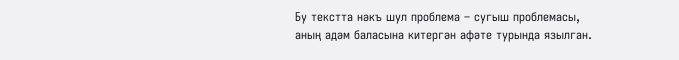Бу текстта нәкъ шул проблема – сугыш проблемасы, аның адәм баласына китергән афәте турында язылган.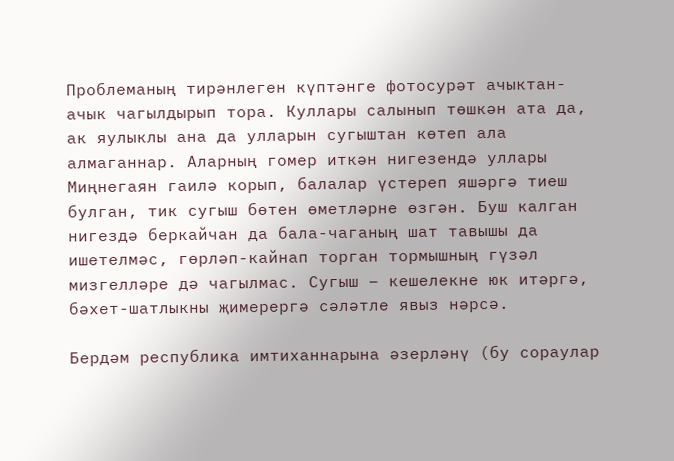Проблеманың тирәнлеген күптәнге фотосурәт ачыктан-ачык чагылдырып тора. Куллары салынып төшкән ата да, ак яулыклы ана да улларын сугыштан көтеп ала алмаганнар. Аларның гомер иткән нигезендә уллары Миңнегаян гаилә корып, балалар үстереп яшәргә тиеш булган, тик сугыш бөтен өметләрне өзгән. Буш калган нигездә беркайчан да бала-чаганың шат тавышы да ишетелмәс, гөрләп-кайнап торган тормышның гүзәл мизгелләре дә чагылмас. Сугыш – кешелекне юк итәргә, бәхет-шатлыкны җимерергә сәләтле явыз нәрсә.

Бердәм республика имтиханнарына әзерләнү (бу сораулар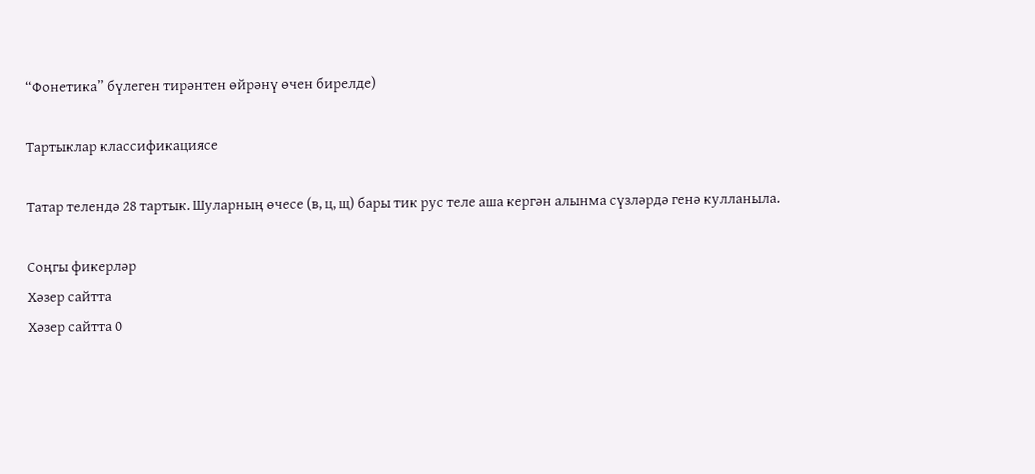“Фонетика” бүлеген тирәнтен өйрәнү өчен бирелде)

Тартыклар классификациясе

Татар телендә 28 тартык. Шуларның өчесе (в, ц, щ) бары тик рус теле аша кергән алынма сүзләрдә генә кулланыла.

Соңгы фикерләр
Хәзер сайтта
Хәзер сайтта 0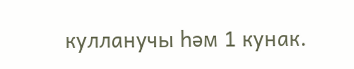кулланучы һәм 1 кунак.